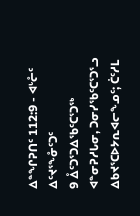ᐃᓐᖏᕈᑎᑦ 112:9 - ᐊᒡᓔᑦ ᐃᑦᔪᕐᖕᓁᑦᑐᑦ
9 ᐂᑦᑐᕐᑐᐃᖃᑦᑕᕐᑐᖅ ᐊᓐᓂᕈᓱᒐᓂ, ᑐᓂᓯᖃᑦᑕᕐᑐᕐᓗ ᐃᑲᔪᕐᑕᐅᔭᕆᐊᓕᖕᓄᑦ; ᑖᑦᓱᒪ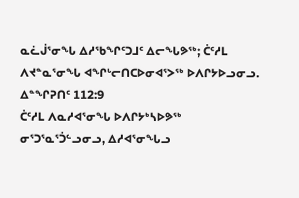ᓇᓛᒎᕐᓂᖓ ᐃᓱᖃᖏᑦᑐᒧᑦ ᐃᓕᖓᕗᖅ; ᑖᑦᓱᒪ ᐱᔪᓐᓇᕐᓂᖓ ᐊᖏᒡᓕᑎᑕᐅᓂᐊᕐᐳᖅ ᐅᐱᒋᔭᐅᓗᓂᓗ.
ᐃᓐᖏᕈᑎᑦ 112:9
ᑖᑦᓱᒪ ᐱᓇᓱᐊᕐᓂᖓ ᐅᐱᒋᔭᒃᓴᐅᕗᖅ ᓂᕐᑐᕐᓇᕐᑑᓪᓗᓂᓗ, ᐃᓱᐊᕐᓂᖓᓗ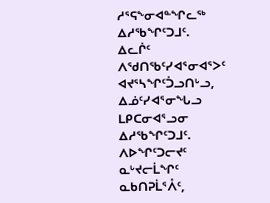ᓱᕐᕋᖕᓂᐊᓐᖏᓚᖅ ᐃᓱᖃᖏᑦᑐᒧᑦ.
ᐃᓚᒌᑦ ᐱᖁᑎᖃᑦᓯᐊᕐᓂᐊᕐᐳᑦ ᐊᔪᕐᓴᖏᑦᑑᓗᑎᒡᓗ, ᐃᓅᑦᓯᐊᕐᓂᖓᓗ ᒪᑭᑕᓂᐊᕐᓗᓂ ᐃᓱᖃᖏᑦᑐᒧᑦ.
ᐱᐅᖏᑦᑐᓕᔪᑦ ᓇᒡᔪᓕᒫᖏᑦ ᓇᑲᑎᕈᒫᕐᐰᑦ,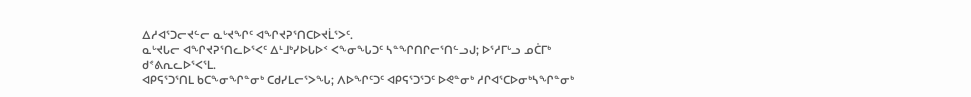ᐃᓱᐊᕐᑐᓕᔪᓪᓕ ᓇᒡᔪᖏᑦ ᐊᖏᔪᕈᕐᑎᑕᐅᔪᒫᕐᐳᑦ.
ᓇᒡᔪᒐᓕ ᐊᖏᔪᕈᕐᑎᓚᐅᕐᐸᑦ ᐃᒻᒧᒃᓯᐅᒐᐅᑉ ᐸᖕᓂᖓᑐᑦ ᓴᓐᖏᑎᒋᓕᕐᑎᓪᓗᒍ; ᐅᕐᓱᒥᒡᓗ ᓄᑖᒥᒃ ᑯᕝᕕᕆᓚᐅᕐᐸᕐᒪ.
ᐊᑭᕋᕐᑐᕐᑎᒪ ᑲᑕᖕᓂᖏᓐᓂᒃ ᑕᑯᓯᒪᓕᕐᐳᖓ; ᐱᐅᖏᑦᑐᑦ ᐊᑭᕋᕐᑐᕐᑐᑦ ᐅᕙᓐᓂᒃ ᓱᒋᐊᕐᑕᐅᓂᒃᓴᖏᓐᓂᒃ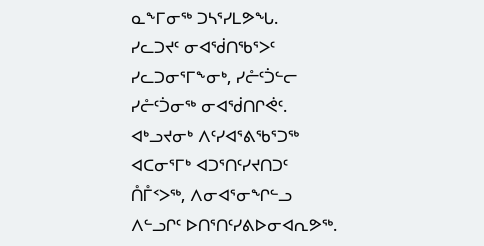ᓇᖕᒥᓂᖅ ᑐᓴᕐᓯᒪᕗᖓ.
ᓯᓚᑐᔪᑦ ᓂᐊᖂᑎᖃᕐᐳᑦ ᓯᓚᑐᓂᕐᒥᖕᓂᒃ, ᓯᓔᑦᑑᓪᓕ ᓯᓔᑦᑑᓂᖅ ᓂᐊᖂᑎᒋᕚᑦ.
ᐊᒃᓗᔪᓂᒃ ᐱᑦᓯᐊᕐᕕᖃᕐᑐᖅ ᐊᑕᓂᕐᒥᒃ ᐊᑐᕐᑎᑦᓯᔪᑎᑐᑦ ᑍᒤᑉᐳᖅ, ᐱᓂᐊᕐᓂᖏᓪᓗ ᐱᓪᓗᒋᑦ ᐅᑎᕐᑎᑦᓯᕕᐅᓂᐊᕆᕗᖅ.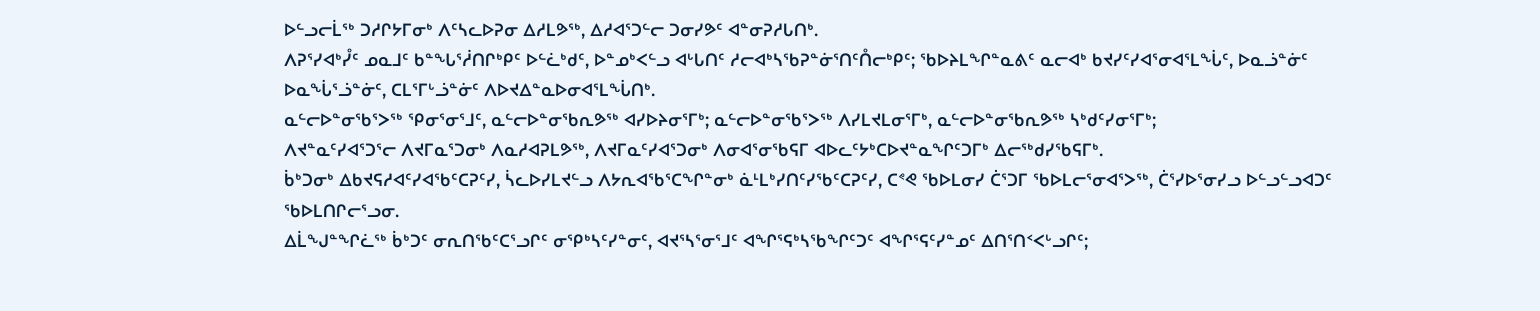ᐅᓪᓗᓕᒫᖅ ᑐᓱᒋᔭᒥᓂᒃ ᐱᑦᓴᓚᐅᕈᓂ ᐃᓱᒪᕗᖅ, ᐃᓱᐊᕐᑐᓪᓕ ᑐᓂᓯᕗᑦ ᐊᓐᓂᕈᓱᒐᑎᒃ.
ᐱᕈᕐᓯᐊᒃᓮᑦ ᓄᓇᒧᑦ ᑲᓐᖓᕐᓲᑎᒋᒃᑭᑦ ᐅᓪᓛᒃᑯᑦ, ᐅᓐᓄᒃᐸᓪᓗ ᐊᒡᒐᑎᑦ ᓱᓕᐊᒃᓴᖃᕈᓐᓃᕐᑎᑦᑍᓕᒃᑭᑦ; ᖃᐅᔨᒪᖏᓐᓇᕕᑦ ᓇᓕᐊᒃ ᑲᔪᓯᑦᓯᐊᕐᓂᐊᕐᒪᖔᑦ, ᐅᓇᓘᓐᓃᑦ ᐅᓇᖔᕐᓘᓐᓃᑦ, ᑕᒪᕐᒥᒡᓘᓐᓃᑦ ᐱᐅᔪᐃᓐᓇᐅᓂᐊᕐᒪᖔᑎᒃ.
ᓇᓪᓕᐅᓐᓂᖃᕐᐳᖅ ᕿᓂᕐᓂᕐᒧᑦ, ᓇᓪᓕᐅᓐᓂᖃᕆᕗᖅ ᐊᓯᐅᔨᓂᕐᒥᒃ; ᓇᓪᓕᐅᓐᓂᖃᕐᐳᖅ ᐱᓯᒪᔪᒪᓂᕐᒥᒃ, ᓇᓪᓕᐅᓐᓂᖃᕆᕗᖅ ᓴᒃᑯᑦᓯᓂᕐᒥᒃ;
ᐱᔪᓐᓇᑦᓯᐊᕐᑐᕐᓕ ᐱᔪᒥᓇᕐᑐᓂᒃ ᐱᓇᓱᐊᕈᒪᕗᖅ, ᐱᔪᒥᓇᑦᓯᐊᕐᑐᓂᒃ ᐱᓂᐊᕐᓂᖃᕋᒥ ᐊᐅᓚᑦᔭᒃᑕᐅᔪᓐᓇᖏᑦᑐᒥᒃ ᐃᓕᖅᑯᓯᖃᕋᒥᒃ.
ᑳᒃᑐᓂᒃ ᐃᑲᔪᕋᓱᐊᑦᓯᐊᖃᑦᑕᕈᑦᓯ, ᓵᓚᐅᓯᒪᔪᓪᓗ ᐱᔭᕆᐊᖃᕐᑕᖏᓐᓂᒃ ᓈᒻᒪᒃᓯᑎᑦᓯᖃᑦᑕᕈᑦᓯ, ᑕᕝᕙ ᖃᐅᒪᓂᓯ ᑖᕐᑐᒥ ᖃᐅᒪᓕᕐᓂᐊᕐᐳᖅ, ᑖᕐᓯᐅᕐᓂᓯᓗ ᐅᓪᓗᓪᓗᐊᑐᑦ ᖃᐅᒪᑎᒋᓕᕐᓗᓂ.
ᐃᒫᖑᓐᖏᓛᖅ ᑳᒃᑐᑦ ᓂᕆᑎᖃᑦᑕᕐᓗᒋᑦ ᓂᕿᒃᓴᑦᓯᓐᓂᑦ, ᐊᔪᕐᓴᕐᓂᕐᒧᑦ ᐊᖏᕐᕋᒃᓴᖃᖏᑦᑐᑦ ᐊᖏᕐᕋᑦᓯᓐᓄᑦ ᐃᑎᕐᑎᑉᐸᒡᓗᒋᑦ;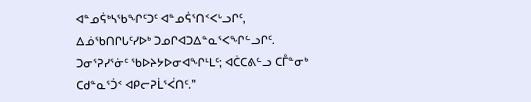ᐊᓐᓄᕌᒃᓴᖃᖏᑦᑐᑦ ᐊᓐᓄᕌᕐᑎᑉᐸᒡᓗᒋᑦ, ᐃᓅᖃᑎᒋᒐᑦᓯᐅᒃ ᑐᓄᒋᐊᑐᐃᓐᓇᕐᐸᖏᓪᓗᒋᑦ.
ᑐᓂᕐᕈᓯᕐᓃᑦ ᖃᐅᔨᔭᐅᓂᐊᖏᒻᒪᑦ; ᐊᑖᑕᕕᓪᓗ ᑕᒤᓐᓂᒃ ᑕᑯᓐᓇᕐᑑᑉ ᐊᑭᓕᕈᒫᕐᐹᑎᑦ.”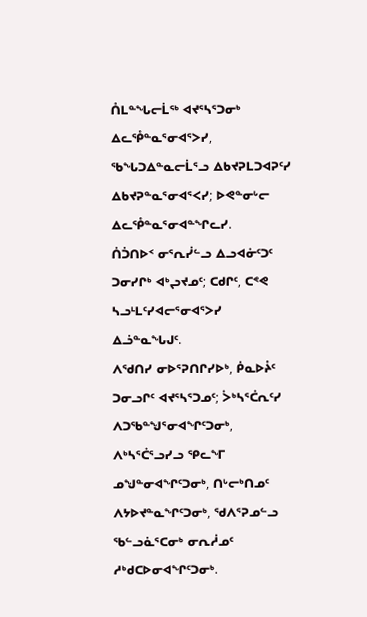ᑍᒪᓐᖓᓕᒫᖅ ᐊᔪᕐᓴᕐᑐᓂᒃ ᐃᓚᕾᓐᓇᕐᓂᐊᕐᐳᓯ, ᖃᖓᑐᐃᓐᓇᓕᒫᕐᓗ ᐃᑲᔪᕈᒪᑐᐊᕈᑦᓯ ᐃᑲᔪᕈᓐᓇᕐᓂᐊᕐᐸᓯ; ᐅᕙᓐᓂᒡᓕ ᐃᓚᕾᓐᓇᕐᓂᐊᓐᖏᓚᓯ.
ᑏᑑᑎᐅᑉ ᓂᕐᕆᓰᓪᓗ ᐃᓗᐊᓃᑦᑐᑦ ᑐᓂᓯᒋᒃ ᐊᒃᖢᔪᓄᑦ; ᑕᑯᒋᑦ, ᑕᕝᕙ ᓴᓗᒻᒪᑦᓯᐊᓕᕐᓂᐊᕐᐳᓯ ᐃᓘᓐᓇᖓᒍᑦ.
ᐱᖁᑎᓯ ᓂᐅᕐᕈᑎᒋᓯᐅᒃ, ᑮᓇᐅᔧᑦ ᑐᓂᓗᒋᑦ ᐊᔪᕐᓴᕐᑐᓄᑦ; ᐴᒃᓴᕐᑖᕆᑦᓯ ᐱᑐᖃᓐᖑᕐᓂᐊᖏᑦᑐᓂᒃ, ᐱᒃᓴᕐᑖᕐᓗᓯᓗ ᕿᓚᖕᒥ ᓄᖑᓐᓂᐊᖏᑦᑐᓂᒃ, ᑎᒡᓕᒃᑎᓄᑦ ᐱᔭᐅᔪᓐᓇᖏᑦᑐᓂᒃ, ᖁᐱᕐᕈᓄᓪᓗ ᖃᓪᓗᓈᕐᑕᓂᒃ ᓂᕆᓲᓄᑦ ᓱᒃᑯᑕᐅᓂᐊᖏᑦᑐᓂᒃ.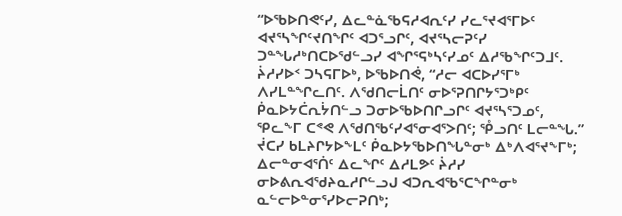“ᐅᖃᐅᑎᕙᑦᓯ, ᐃᓚᓐᓈᖃᕋᓱᐊᕆᑦᓯ ᓯᓚᕐᔪᐊᕐᒥᐅᑦ ᐊᔪᕐᓴᖏᑦᔪᑎᖏᑦ ᐊᑐᕐᓗᒋᑦ, ᐊᔪᕐᓴᓕᕈᑦᓯ ᑐᓐᖓᓱᒃᑎᑕᐅᖁᓪᓗᓯ ᐊᖏᕐᕋᒃᓴᑦᓯᓄᑦ ᐃᓱᖃᖏᑦᑐᒧᑦ.
ᔩᓱᓯᐅᑉ ᑐᓴᕋᒥᐅᒃ, ᐅᖃᐅᑎᕚ, “ᓱᓕ ᐊᑕᐅᓯᕐᒥᒃ ᐱᓯᒪᓐᖏᓚᑎᑦ. ᐱᖁᑎᓕᒫᑎᑦ ᓂᐅᕐᕈᑎᒋᔭᕐᑐᒃᑭᑦ ᑮᓇᐅᔭᑖᕆᔮᑎᓪᓗ ᑐᓂᐅᖃᐅᑎᒋᓗᒋᑦ ᐊᔪᕐᓴᕐᑐᓄᑦ, ᕿᓚᖕᒥ ᑕᕝᕙ ᐱᖁᑎᖃᑦᓯᐊᕐᓂᐊᕐᐳᑎᑦ; ᕾᓗᑎᑦ ᒪᓕᓐᖓ.”
ᔫᑕᓯ ᑲᒪᔨᒋᔭᐅᖕᒪᑦ ᑮᓇᐅᔭᖃᐅᑎᖓᓐᓂᒃ ᐃᒃᐱᐊᕐᔪᖕᒥᒃ; ᐃᓕᓐᓂᐊᕐᑏᑦ ᐃᓚᖏᑦ ᐃᓱᒪᕗᑦ ᔩᓱᓯ ᓂᐅᕕᕆᐊᖁᔨᓇᓱᒋᓪᓗᒍ ᐊᑐᕆᐊᖃᕐᑕᖏᓐᓂᒃ ᓇᓪᓕᐅᓐᓂᕐᓯᐅᓕᕈᑎᒃ;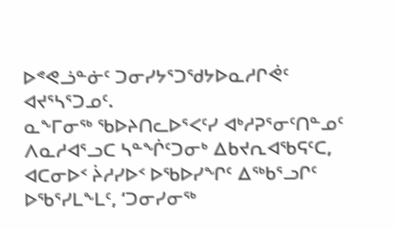ᐅᕝᕙᓘᓐᓃᑦ ᑐᓂᓯᔭᕐᑐᖁᔭᐅᓇᓱᒋᕚᑦ ᐊᔪᕐᓴᕐᑐᓄᑦ.
ᓇᖕᒥᓂᖅ ᖃᐅᔨᑎᓚᐅᕐᐸᑦᓯ ᐊᒃᓱᕈᕐᓂᑦᑎᓐᓄᑦ ᐱᓇᓱᐊᕐᓗᑕ ᓴᓐᖐᑦᑐᓂᒃ ᐃᑲᔪᕆᐊᖃᕋᑦᑕ, ᐊᑕᓂᐅᑉ ᔩᓱᓯᐅᑉ ᐅᖃᐅᓯᖏᑦ ᐃᖅᑲᕐᓗᒋᑦ ᐅᖃᕐᓯᒪᖕᒪᑦ, ‘ᑐᓂᓯᓂᖅ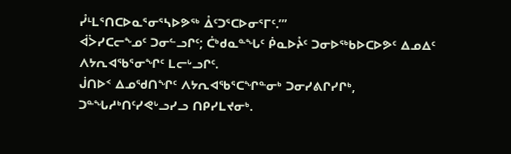ᓮᒻᒪᕐᑎᑕᐅᓇᕐᓂᕐᓴᐅᕗᖅ ᐂᑦᑐᕐᑕᐅᓂᕐᒥᑦ.’”
ᐋᐴᓯᑕᓕᖕᓄᑦ ᑐᓂᓪᓗᒋᑦ; ᑖᒃᑯᓇᓐᖓᑦ ᑮᓇᐅᔧᑦ ᑐᓂᐅᖅᑲᐅᑕᐅᕗᑦ ᐃᓄᐃᑦ ᐱᔭᕆᐊᖃᕐᓂᖏᑦ ᒪᓕᒡᓗᒋᑦ.
ᒎᑎᐅᑉ ᐃᓄᖁᑎᖏᑦ ᐱᔭᕆᐊᖃᕐᑕᖏᓐᓂᒃ ᑐᓂᓯᕕᒋᓯᒋᒃ, ᑐᓐᖓᓱᒃᑎᑦᓯᕙᒡᓗᓯᓗ ᑎᑭᓯᒪᔪᓂᒃ.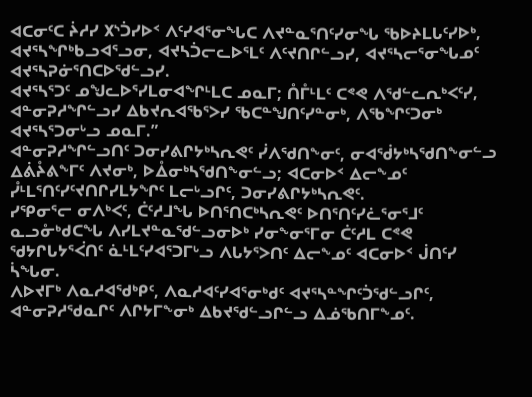ᐊᑕᓂᑦᑕ ᔩᓱᓯ ᙭ᔅᑑᓯᐅᑉ ᐱᑦᓯᐊᕐᓂᖓᑕ ᐱᔪᓐᓇᕐᑎᑦᓯᓂᖓ ᖃᐅᔨᒪᒐᑦᓯᐅᒃ, ᐊᔪᕐᓴᖏᒃᑲᓗᐊᕐᓗᓂ, ᐊᔪᓴᑑᓕᓚᐅᕐᒪᑦ ᐱᑦᔪᑎᒋᓪᓗᓯ, ᐊᔪᕐᓴᓕᕐᓂᖓᓄᑦ ᐊᔪᕐᓴᕈᓃᕐᑎᑕᐅᖁᓪᓗᓯ.
ᐊᔪᕐᓴᕐᑐᑦ ᓄᖑᓚᐅᕐᓯᒪᓂᐊᖏᒻᒪᑕ ᓄᓇᒥ; ᑍᒤᒻᒪᑦ ᑕᕝᕙ ᐱᖁᓪᓚᕆᒃᐸᑦᓯ, ᐊᓐᓂᕈᓱᖏᓪᓗᓯ ᐃᑲᔪᕆᐊᖃᕐᐳᓯ ᖃᑕᓐᖑᑎᑦᓯᓐᓂᒃ, ᐱᖃᖏᑦᑐᓂᒃ ᐊᔪᕐᓴᕐᑐᓂᒡᓗ ᓄᓇᒥ.”
ᐊᓐᓂᕈᓱᖏᓪᓗᑎᑦ ᑐᓂᓯᕕᒋᔭᒃᓴᕆᕙᑦ ᓰᐱᖁᑎᖕᓂᑦ, ᓂᐊᖂᔭᒃᓴᖁᑎᖕᓂᓪᓗ ᐃᕖᔧᕕᖕᒥᑦ ᐱᔪᓂᒃ, ᐅᐂᓂᒃᓴᖁᑎᖕᓂᓪᓗ; ᐊᑕᓂᐅᑉ ᐃᓕᖕᓄᑦ ᓮᒻᒪᕐᑎᑦᓯᑦᔪᑎᒋᓯᒪᔭᖏᑦ ᒪᓕᒡᓗᒋᑦ, ᑐᓂᓯᕕᒋᔭᒃᓴᕆᕙᑦ.
ᓯᕿᓂᕐᓕ ᓂᐱᒃᐸᑦ, ᑖᑦᓱᒧᖓ ᐅᑎᕐᑎᑕᒃᓴᕆᕙᑦ ᐅᑎᕐᑎᑦᓯᓛᕐᓂᕐᒧᑦ ᓇᓗᓁᒃᑯᑕᖓ ᐱᓯᒪᔪᓐᓇᖁᓪᓗᓂᐅᒃ ᓯᓂᖕᓂᕐᒥᓂ ᑖᑦᓱᒪ ᑕᕝᕙ ᖁᔭᒋᒐᔭᕐᐹᑎᑦ ᓈᒻᒪᑦᓯᐊᕐᑐᒥᒡᓗ ᐱᒐᔭᕐᐳᑎᑦ ᐃᓕᖕᓄᑦ ᐊᑕᓂᐅᑉ ᒎᑎᑦᓯ ᓵᖓᓂ.
ᐱᐅᔪᒥᒃ ᐱᓇᓱᐊᖁᒃᑭᑦ, ᐱᓇᓱᐊᑦᓯᐊᕐᓂᒃᑯᑦ ᐊᔪᕐᓴᓐᖏᑦᑑᖁᓪᓗᒋᑦ, ᐊᓐᓂᕈᓱᖁᓇᒋᑦ ᐱᒋᔭᒥᖕᓂᒃ ᐃᑲᔪᖁᓪᓗᒋᓪᓗ ᐃᓅᖃᑎᒥᖕᓄᑦ.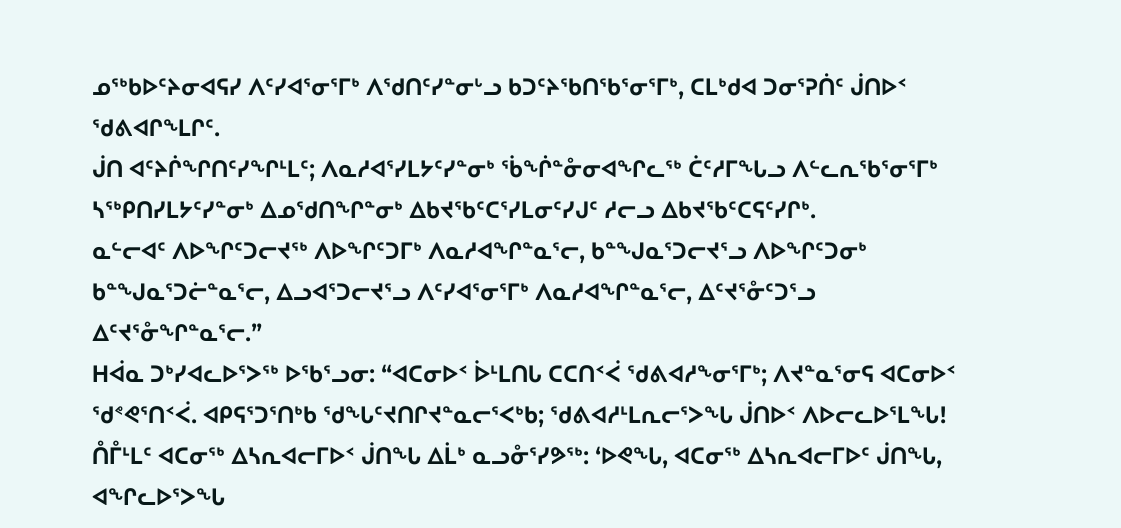ᓄᖅᑲᐅᑦᔨᓂᐊᕋᓯ ᐱᑦᓯᐊᕐᓂᕐᒥᒃ ᐱᖁᑎᑦᓯᓐᓂᒡᓗ ᑲᑐᑦᔨᖃᑎᖃᕐᓂᕐᒥᒃ, ᑕᒪᒃᑯᐊ ᑐᓂᕐᕈᑏᑦ ᒎᑎᐅᑉ ᖁᕕᐊᒋᖕᒪᒋᑦ.
ᒎᑎ ᐊᑦᔨᒌᖏᑎᑦᓯᖏᒻᒪᑦ; ᐱᓇᓱᐊᕐᓯᒪᔭᑦᓯᓐᓂᒃ ᖄᖐᓐᓁᓂᐊᖏᓚᖅ ᑖᑦᓱᒥᖓᓗ ᐱᓪᓚᕆᖃᕐᓂᕐᒥᒃ ᓴᖅᑭᑎᓯᒪᔭᑦᓯᓐᓂᒃ ᐃᓄᖁᑎᖏᓐᓂᒃ ᐃᑲᔪᖃᑦᑕᕐᓯᒪᓂᑦᓯᒍᑦ ᓱᓕᓗ ᐃᑲᔪᖃᑦᑕᕋᑦᓯᒋᒃ.
ᓇᓪᓕᐊᑦ ᐱᐅᖏᑦᑐᓕᔪᖅ ᐱᐅᖏᑦᑐᒥᒃ ᐱᓇᓱᐊᖏᓐᓇᕐᓕ, ᑲᓐᖑᓇᕐᑐᓕᔪᕐᓗ ᐱᐅᖏᑦᑐᓂᒃ ᑲᓐᖑᓇᕐᑐᓖᓐᓇᕐᓕ, ᐃᓗᐊᕐᑐᓕᔪᕐᓗ ᐱᑦᓯᐊᕐᓂᕐᒥᒃ ᐱᓇᓱᐊᖏᓐᓇᕐᓕ, ᐃᑦᔪᕐᓁᑦᑐᕐᓗ ᐃᑦᔪᕐᓁᖏᓐᓇᕐᓕ.”
ᕼᐋᓇ ᑐᒃᓯᐊᓚᐅᕐᐳᖅ ᐅᖃᕐᓗᓂ: “ᐊᑕᓂᐅᑉ ᐆᒻᒪᑎᒐ ᑕᑕᑎᑉᐹ ᖁᕕᐊᓱᖕᓂᕐᒥᒃ; ᐱᔪᓐᓇᕐᓂᕋ ᐊᑕᓂᐅᑉ ᖁᕝᕙᕐᑎᑉᐹ. ᐊᑭᕋᕐᑐᕐᑎᒃᑲ ᖁᖓᑦᔪᑎᒋᔪᓐᓇᓕᕐᐸᒃᑲ; ᖁᕕᐊᓱᒻᒪᕆᓕᕐᐳᖓ ᒎᑎᐅᑉ ᐱᐅᓕᓚᐅᕐᒪᖓ!
ᑍᒤᒻᒪᑦ ᐊᑕᓂᖅ ᐃᓴᕆᐊᓕᒥᐅᑉ ᒎᑎᖓ ᐃᒫᒃ ᓇᓗᓁᕐᓯᕗᖅ: ‘ᐅᕙᖓ, ᐊᑕᓂᖅ ᐃᓴᕆᐊᓕᒥᐅᑦ ᒎᑎᖓ, ᐊᖏᓚᐅᕐᐳᖓ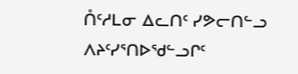ᑍᑦᓱᒪᓂ ᐃᓚᑎᑦ ᓯᕗᓕᑎᓪᓗ ᐱᔨᑦᓯᕐᑎᐅᖁᓪᓗᒋᑦ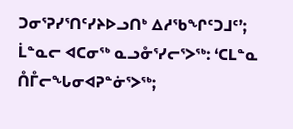ᑐᓂᕐᕈᓯᕐᑎᑦᓯᔨᐅᓗᑎᒃ ᐃᓱᖃᖏᑦᑐᒧᑦ’; ᒫᓐᓇᓕ ᐊᑕᓂᖅ ᓇᓗᓁᕐᓯᓕᕐᐳᖅ: ‘ᑕᒪᓐᓇ ᑍᒤᓕᖓᓂᐊᕈᓐᓃᕐᐳᖅ;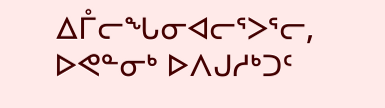ᐃᒤᓕᖓᓂᐊᓕᕐᐳᕐᓕ, ᐅᕙᓐᓂᒃ ᐅᐱᒍᓱᒃᑐᑦ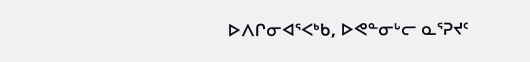ᐅᐱᒋᓂᐊᕐᐸᒃᑲ, ᐅᕙᓐᓂᒡᓕ ᓇᕐᕈᔪᑦ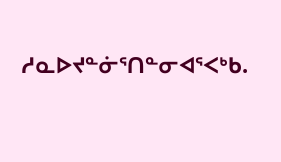ᓱᓇᐅᔪᓐᓃᕐᑎᓐᓂᐊᕐᐸᒃᑲ.